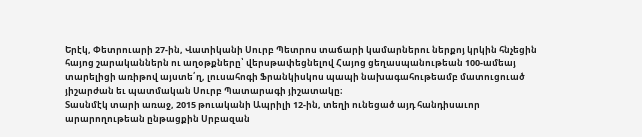Երէկ, Փետրուարի 27-ին, Վատիկանի Սուրբ Պետրոս տաճարի կամարներու ներքոյ կրկին հնչեցին հայոց շարականներն ու աղօթքները՝ վերսթափեցնելով Հայոց ցեղասպանութեան 100-ամեայ տարելիցի առիթով այստե՛ղ, լուսահոգի Ֆրանկիսկոս պապի նախագահութեամբ մատուցուած յիշարժան եւ պատմական Սուրբ Պատարագի յիշատակը։
Տասնմէկ տարի առաջ, 2015 թուականի Ապրիլի 12-ին, տեղի ունեցած այդ հանդիսաւոր արարողութեան ընթացքին Սրբազան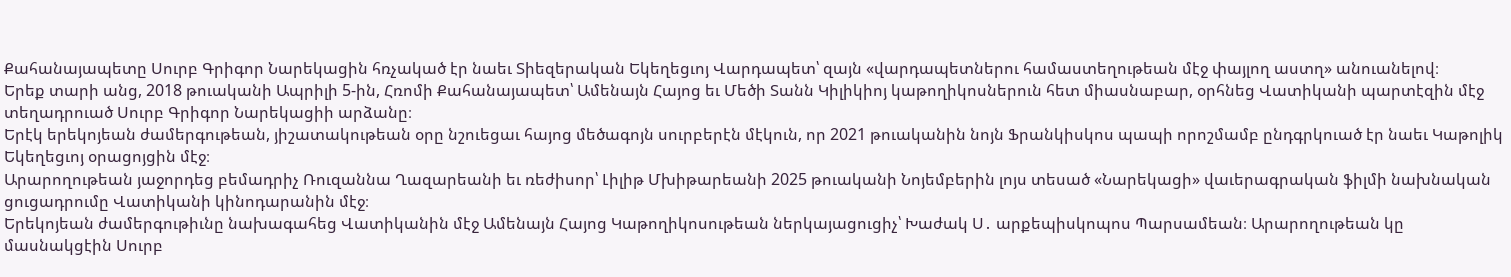Քահանայապետը Սուրբ Գրիգոր Նարեկացին հռչակած էր նաեւ Տիեզերական Եկեղեցւոյ Վարդապետ՝ զայն «վարդապետներու համաստեղութեան մէջ փայլող աստղ» անուանելով։
Երեք տարի անց, 2018 թուականի Ապրիլի 5-ին, Հռոմի Քահանայապետ՝ Ամենայն Հայոց եւ Մեծի Տանն Կիլիկիոյ կաթողիկոսներուն հետ միասնաբար, օրհնեց Վատիկանի պարտէզին մէջ տեղադրուած Սուրբ Գրիգոր Նարեկացիի արձանը։
Երէկ երեկոյեան ժամերգութեան, յիշատակութեան օրը նշուեցաւ հայոց մեծագոյն սուրբերէն մէկուն, որ 2021 թուականին նոյն Ֆրանկիսկոս պապի որոշմամբ ընդգրկուած էր նաեւ Կաթոլիկ Եկեղեցւոյ օրացոյցին մէջ։
Արարողութեան յաջորդեց բեմադրիչ Ռուզաննա Ղազարեանի եւ ռեժիսոր՝ Լիլիթ Մխիթարեանի 2025 թուականի Նոյեմբերին լոյս տեսած «Նարեկացի» վաւերագրական ֆիլմի նախնական ցուցադրումը Վատիկանի կինոդարանին մէջ։
Երեկոյեան ժամերգութիւնը նախագահեց Վատիկանին մէջ Ամենայն Հայոց Կաթողիկոսութեան ներկայացուցիչ՝ Խաժակ Ս․ արքեպիսկոպոս Պարսամեան։ Արարողութեան կը մասնակցէին Սուրբ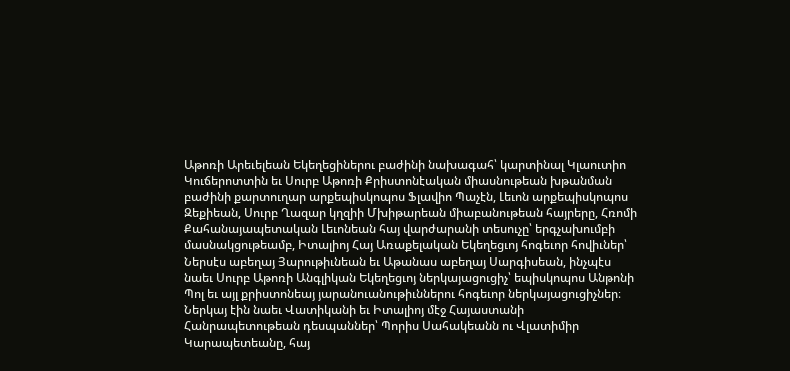Աթոռի Արեւելեան Եկեղեցիներու բաժինի նախագահ՝ կարտինալ Կլաուտիո Կուճերոտտին եւ Սուրբ Աթոռի Քրիստոնէական միասնութեան խթանման բաժինի քարտուղար արքեպիսկոպոս Ֆլավիո Պաչէն, Լեւոն արքեպիսկոպոս Զեքիեան, Սուրբ Ղազար կղզիի Մխիթարեան միաբանութեան հայրերը, Հռոմի Քահանայապետական Լեւոնեան հայ վարժարանի տեսուչը՝ երգչախումբի մասնակցութեամբ, Իտալիոյ Հայ Առաքելական Եկեղեցւոյ հոգեւոր հովիւներ՝ Ներսէս աբեղայ Յարութիւնեան եւ Աթանաս աբեղայ Սարգիսեան, ինչպէս նաեւ Սուրբ Աթոռի Անգլիկան Եկեղեցւոյ ներկայացուցիչ՝ եպիսկոպոս Անթոնի Պոլ եւ այլ քրիստոնեայ յարանուանութիւններու հոգեւոր ներկայացուցիչներ։ Ներկայ էին նաեւ Վատիկանի եւ Իտալիոյ մէջ Հայաստանի Հանրապետութեան դեսպաններ՝ Պորիս Սահակեանն ու Վլատիմիր Կարապետեանը, հայ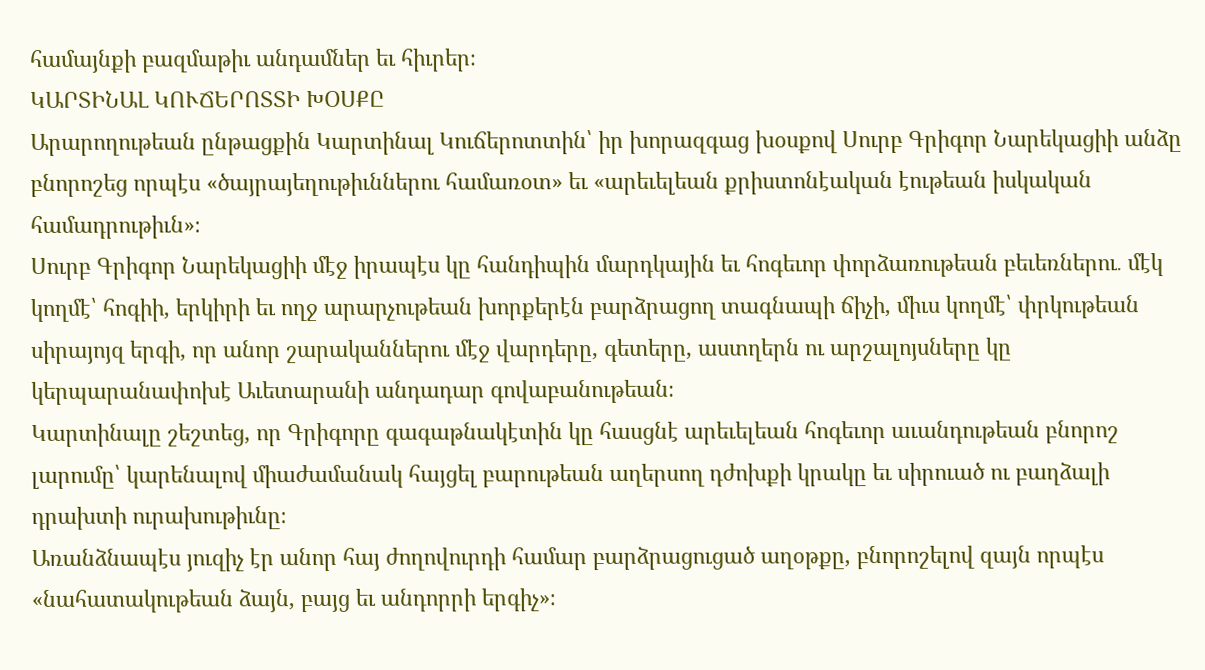համայնքի բազմաթիւ անդամներ եւ հիւրեր։
ԿԱՐՏԻՆԱԼ ԿՈՒՃԵՐՈՏՏԻ ԽՕՍՔԸ
Արարողութեան ընթացքին Կարտինալ Կուճերոտտին՝ իր խորազգաց խօսքով Սուրբ Գրիգոր Նարեկացիի անձը բնորոշեց որպէս «ծայրայեղութիւններու համառօտ» եւ «արեւելեան քրիստոնէական էութեան իսկական համադրութիւն»։
Սուրբ Գրիգոր Նարեկացիի մէջ իրապէս կը հանդիպին մարդկային եւ հոգեւոր փորձառութեան բեւեռներու․ մէկ կողմէ՝ հոգիի, երկիրի եւ ողջ արարչութեան խորքերէն բարձրացող տագնապի ճիչի, միւս կողմէ՝ փրկութեան սիրայոյզ երգի, որ անոր շարականներու մէջ վարդերը, գետերը, աստղերն ու արշալոյսները կը կերպարանափոխէ Աւետարանի անդադար գովաբանութեան։
Կարտինալը շեշտեց, որ Գրիգորը գագաթնակէտին կը հասցնէ արեւելեան հոգեւոր աւանդութեան բնորոշ լարումը՝ կարենալով միաժամանակ հայցել բարութեան աղերսող դժոխքի կրակը եւ սիրուած ու բաղձալի դրախտի ուրախութիւնը։
Առանձնապէս յուզիչ էր անոր հայ ժողովուրդի համար բարձրացուցած աղօթքը, բնորոշելով զայն որպէս «նահատակութեան ձայն, բայց եւ անդորրի երգիչ»։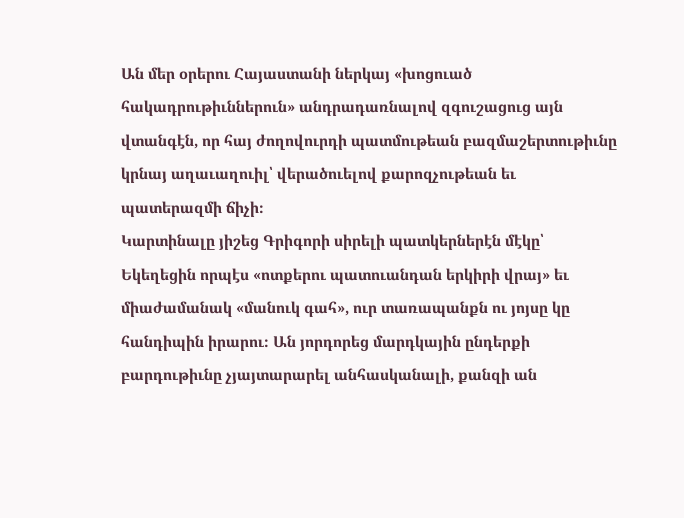Ան մեր օրերու Հայաստանի ներկայ «խոցուած հակադրութիւններուն» անդրադառնալով զգուշացուց այն վտանգէն, որ հայ ժողովուրդի պատմութեան բազմաշերտութիւնը կրնայ աղաւաղուիլ՝ վերածուելով քարոզչութեան եւ պատերազմի ճիչի։
Կարտինալը յիշեց Գրիգորի սիրելի պատկերներէն մէկը՝ Եկեղեցին որպէս «ոտքերու պատուանդան երկիրի վրայ» եւ միաժամանակ «մանուկ գահ», ուր տառապանքն ու յոյսը կը հանդիպին իրարու։ Ան յորդորեց մարդկային ընդերքի բարդութիւնը չյայտարարել անհասկանալի, քանզի ան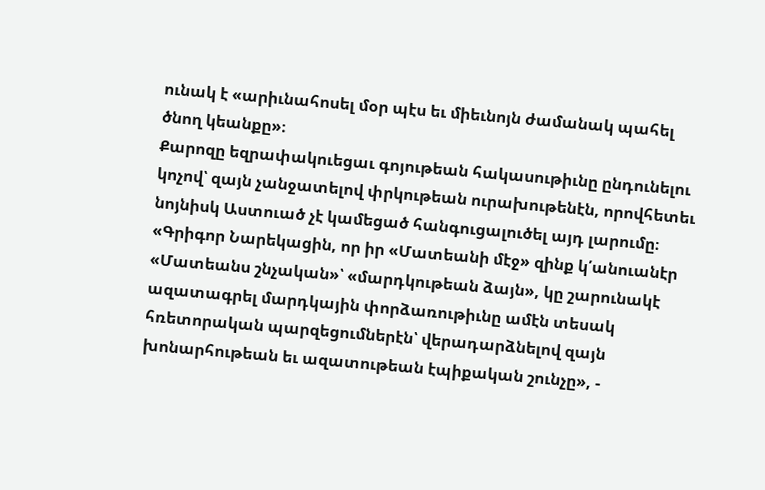ունակ է «արիւնահոսել մօր պէս եւ միեւնոյն ժամանակ պահել ծնող կեանքը»։
Քարոզը եզրափակուեցաւ գոյութեան հակասութիւնը ընդունելու կոչով՝ զայն չանջատելով փրկութեան ուրախութենէն, որովհետեւ նոյնիսկ Աստուած չէ կամեցած հանգուցալուծել այդ լարումը։ «Գրիգոր Նարեկացին, որ իր «Մատեանի մէջ» զինք կ՛անուանէր «Մատեանս շնչական»՝ «մարդկութեան ձայն», կը շարունակէ ազատագրել մարդկային փորձառութիւնը ամէն տեսակ հռետորական պարզեցումներէն՝ վերադարձնելով զայն խոնարհութեան եւ ազատութեան էպիքական շունչը», -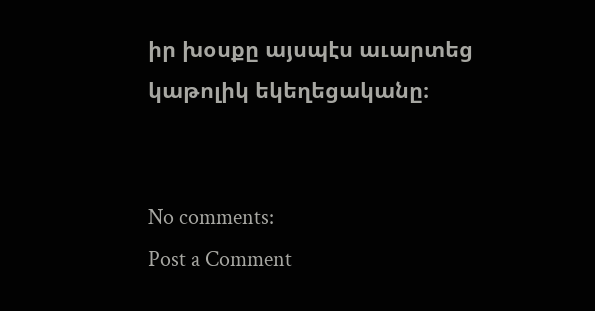իր խօսքը այսպէս աւարտեց կաթոլիկ եկեղեցականը։


No comments:
Post a Comment